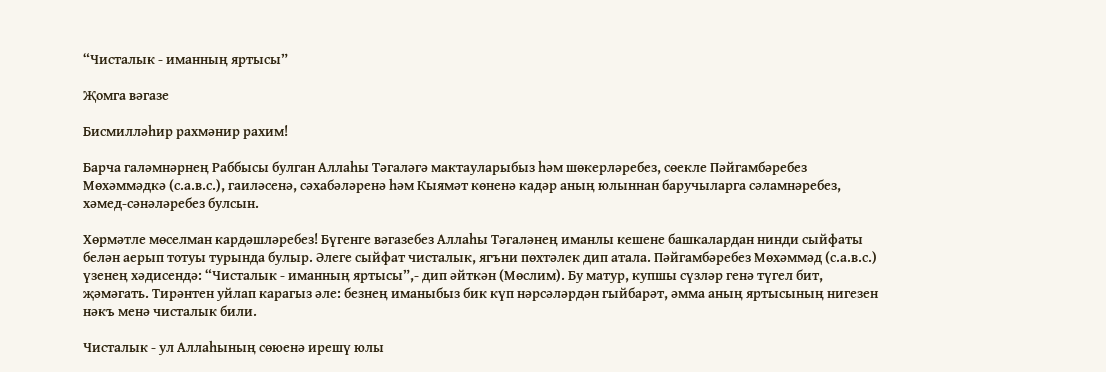“Чисталык - иманның яртысы”

Җомга вәгазе

Бисмилләһир рахмәнир рахим!

Барча галәмнәрнең Раббысы булган Аллаһы Тәгаләгә мактауларыбыз һәм шөкерләребез, сөекле Пәйгамбәребез Мөхәммәдкә (с.а.в.с.), гаиләсенә, сәхабәләренә һәм Кыямәт көненә кадәр аның юлыннан баручыларга сәламнәребез, хәмед-сәнәләребез булсын.

Хөрмәтле мөселман кардәшләребез! Бүгенге вәгазебез Аллаһы Тәгаләнең иманлы кешене башкалардан нинди сыйфаты белән аерып тотуы турында булыр. Әлеге сыйфат чисталык, ягъни пөхтәлек дип атала. Пәйгамбәребез Мөхәммәд (с.а.в.с.) үзенең хәдисендә: “Чисталык - иманның яртысы”,- дип әйткән (Мөслим). Бу матур, купшы сүзләр генә түгел бит, җәмәгать. Тирәнтен уйлап карагыз әле: безнең иманыбыз бик күп нәрсәләрдән гыйбарәт, әмма аның яртысының нигезен нәкъ менә чисталык били.

Чисталык - ул Аллаһының сөюенә ирешү юлы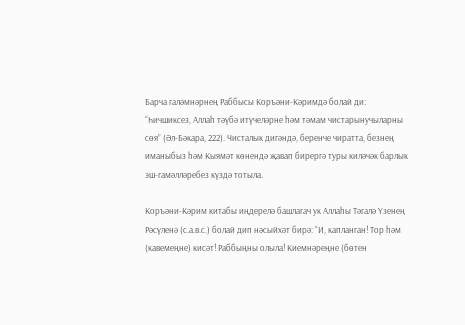Барча галәмнәрнең Раббысы Коръәни-Кәримдә болай ди: “Һичшиксез, Аллаһ тәүбә итүчеләрне һәм тәмам чистарынучыларны сөя” (Әл-Бәкара, 222). Чисталык дигәндә, беренче чиратта, безнең иманыбыз һәм Кыямәт көнендә җавап бирергә туры киләчәк барлык эш-гамәлләребез күздә тотыла.

Коръәни-Кәрим китабы иңдерелә башлагач ук Аллаһы Тәгалә Үзенең Рәсүленә (с.а.в.с.) болай дип нәсыйхәт бирә: “И, капланган! Тор һәм (кавемеңне) кисәт! Раббыңны олыла! Киемнәреңне (бөтен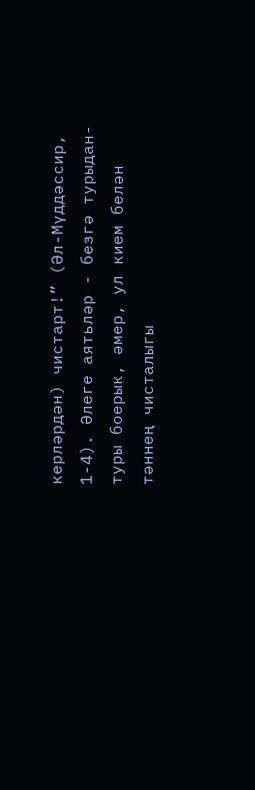керләрдән) чистарт!” (Әл-Мүддәссир, 1-4). Әлеге аятьләр - безгә турыдан-туры боерык, әмер, ул кием белән тәннең чисталыгы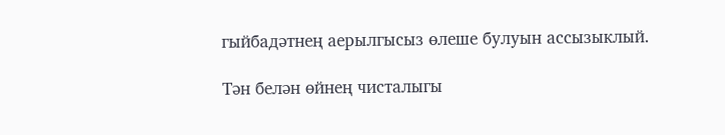гыйбадәтнең аерылгысыз өлеше булуын ассызыклый.

Тән белән өйнең чисталыгы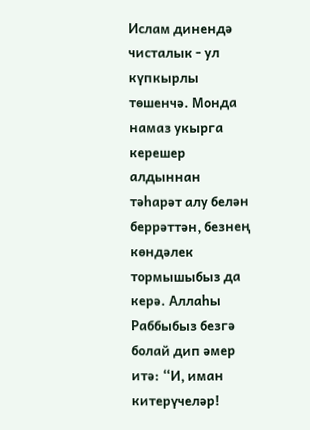Ислам динендә чисталык - ул күпкырлы төшенчә. Монда намаз укырга керешер алдыннан тәһарәт алу белән беррәттән, безнең көндәлек тормышыбыз да керә. Аллаһы Раббыбыз безгә болай дип әмер итә: “И, иман китерүчеләр!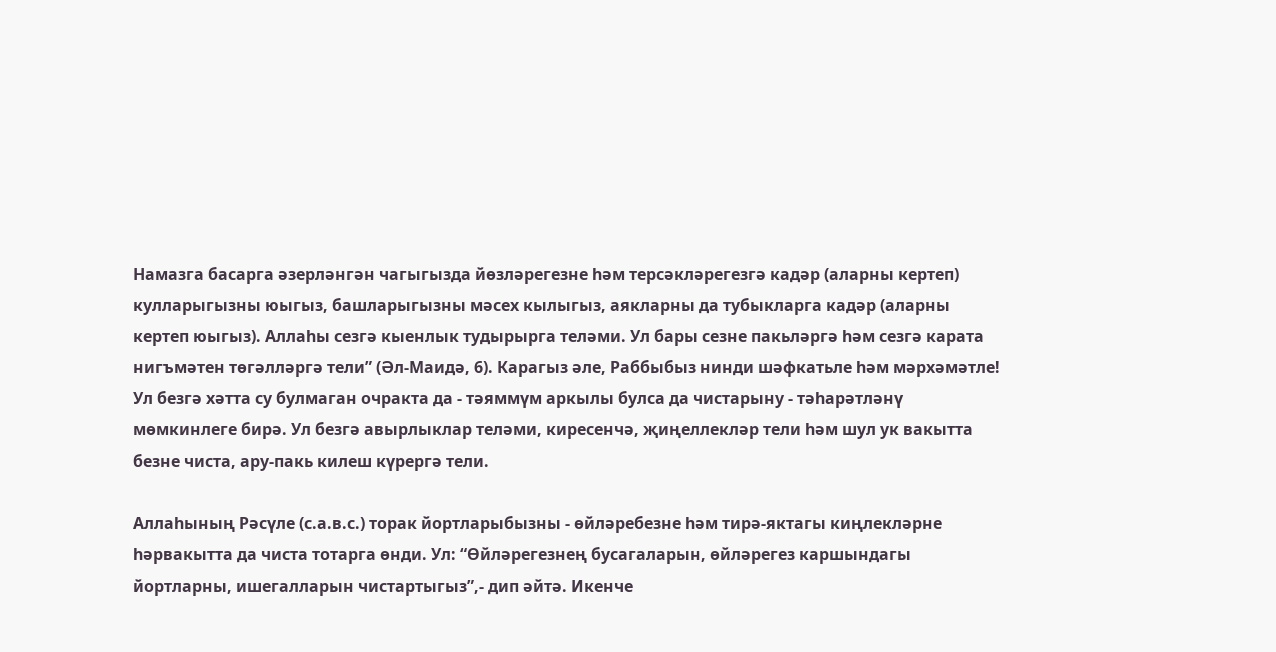Намазга басарга әзерләнгән чагыгызда йөзләрегезне һәм терсәкләрегезгә кадәр (аларны кертеп) кулларыгызны юыгыз, башларыгызны мәсех кылыгыз, аякларны да тубыкларга кадәр (аларны кертеп юыгыз). Аллаһы сезгә кыенлык тудырырга теләми. Ул бары сезне пакьләргә һәм сезгә карата нигъмәтен төгәлләргә тели” (Әл-Маидә, 6). Карагыз әле, Раббыбыз нинди шәфкатьле һәм мәрхәмәтле! Ул безгә хәтта су булмаган очракта да - тәяммүм аркылы булса да чистарыну - тәһарәтләнү мөмкинлеге бирә. Ул безгә авырлыклар теләми, киресенчә, җиңеллекләр тели һәм шул ук вакытта безне чиста, ару-пакь килеш күрергә тели.

Аллаһының Рәсүле (с.а.в.с.) торак йортларыбызны - өйләребезне һәм тирә-яктагы киңлекләрне һәрвакытта да чиста тотарга өнди. Ул: “Өйләрегезнең бусагаларын, өйләрегез каршындагы йортларны, ишегалларын чистартыгыз”,- дип әйтә. Икенче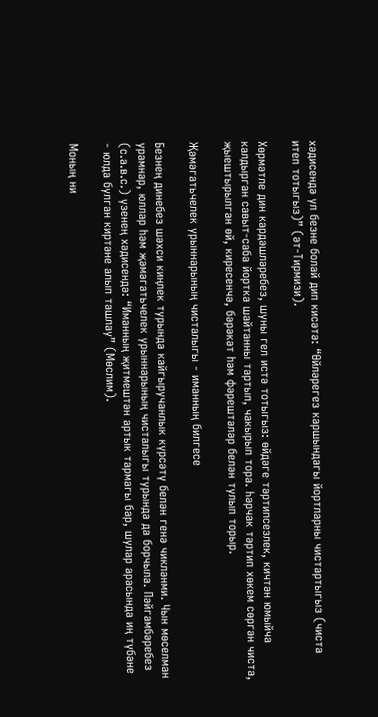хәдисендә ул безне болай дип кисәтә: “Өйләрегез каршындагы йортларны чистартыгыз (чиста итеп тотыгыз)” (әт-Тирмизи).

Хөрмәтле дин кардәшләребез, шуны гел истә тотыгыз: өйдәге тәртипсезлек, кичтән юмыйча калдырган савыт-саба йортка шайтанны тартып, чакырып тора. Һәрчак тәртип хөкем сөргән чиста, җыештырылган өй, киресенчә, бәрәкәт һәм фәрештәләр белән тулып торыр.

Җәмәгатьчелек урыннарының чисталыгы - иманның билгесе

Безнең динебез шәхси киңлек турында кайгыручанлык күрсәтү белән генә чикләнми. Чын мөселман урамнар, юллар һәм җәмәгатьчелек урыннарының чисталыгы турында да борчыла. Пәйгамбәребез (с.а.в.с.) үзенең хәдисендә: “Иманның җитмештән артык тармагы бар, шулар арасында иң түбәне - юлда булган киртәне алып ташлау” (Мөслим).

Моның ни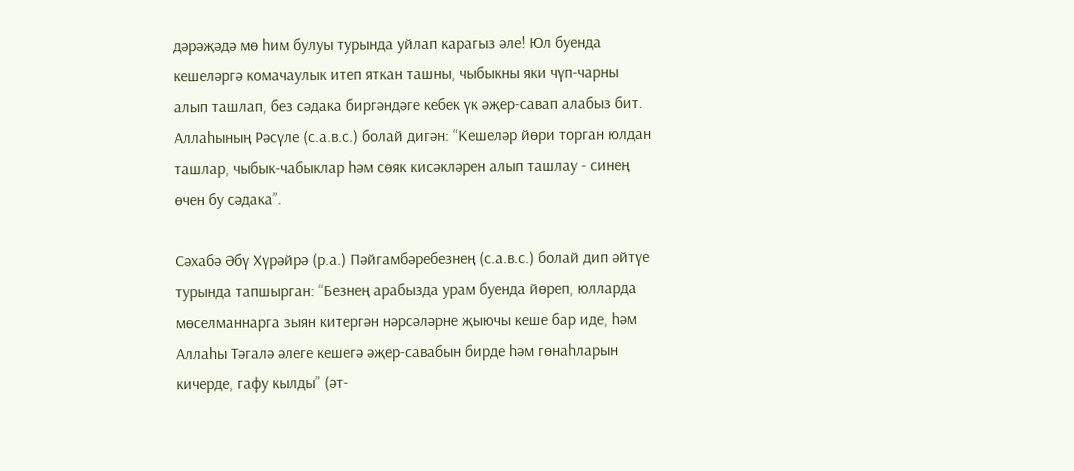дәрәҗәдә мө һим булуы турында уйлап карагыз әле! Юл буенда кешеләргә комачаулык итеп яткан ташны, чыбыкны яки чүп-чарны алып ташлап, без сәдака биргәндәге кебек үк әҗер-савап алабыз бит. Аллаһының Рәсүле (с.а.в.с.) болай дигән: “Кешеләр йөри торган юлдан ташлар, чыбык-чабыклар һәм сөяк кисәкләрен алып ташлау - синең өчен бу сәдака”.

Сәхабә Әбү Хүрәйрә (р.а.) Пәйгамбәребезнең (с.а.в.с.) болай дип әйтүе турында тапшырган: “Безнең арабызда урам буенда йөреп, юлларда мөселманнарга зыян китергән нәрсәләрне җыючы кеше бар иде, һәм Аллаһы Тәгалә әлеге кешегә әҗер-савабын бирде һәм гөнаһларын кичерде, гафу кылды” (әт-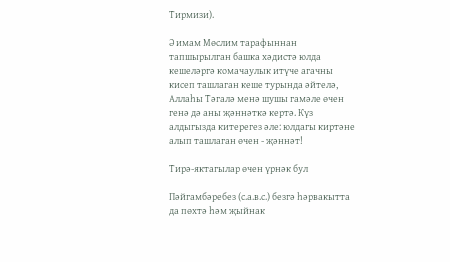Тирмизи).

Ә имам Мөслим тарафыннан тапшырылган башка хәдистә юлда кешеләргә комачаулык итүче агачны кисеп ташлаган кеше турында әйтелә, Аллаһы Тәгалә менә шушы гамәле өчен генә дә аны җәннәткә кертә. Күз алдыгызда китерегез әле: юлдагы киртәне алып ташлаган өчен - җәннәт!

Тирә-яктагылар өчен үрнәк бул

Пәйгамбәребез (с.а.в.с.) безгә һәрвакытта да пөхтә һәм җыйнак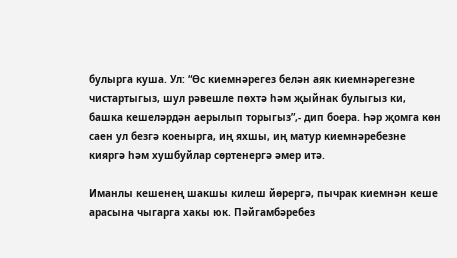булырга куша. Ул: “Өс киемнәрегез белән аяк киемнәрегезне чистартыгыз, шул рәвешле пөхтә һәм җыйнак булыгыз ки, башка кешеләрдән аерылып торыгыз”,- дип боера. Һәр җомга көн саен ул безгә коенырга, иң яхшы, иң матур киемнәребезне кияргә һәм хушбуйлар сөртенергә әмер итә.

Иманлы кешенең шакшы килеш йөрергә, пычрак киемнән кеше арасына чыгарга хакы юк. Пәйгамбәребез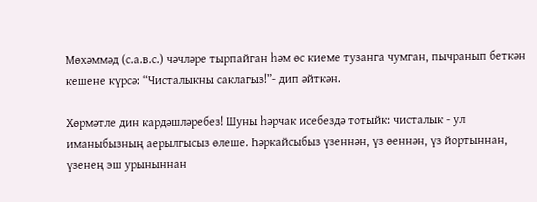Мөхәммәд (с.а.в.с.) чәчләре тырпайган һәм өс киеме тузанга чумган, пычранып беткән кешене күрсә: “Чисталыкны саклагыз!”- дип әйткән.

Хөрмәтле дин кардәшләребез! Шуны һәрчак исебездә тотыйк: чисталык - ул иманыбызның аерылгысыз өлеше. Һәркайсыбыз үзеннән, үз өеннән, үз йортыннан, үзенең эш урыныннан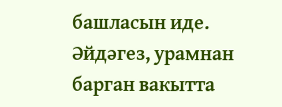башласын иде. Әйдәгез, урамнан барган вакытта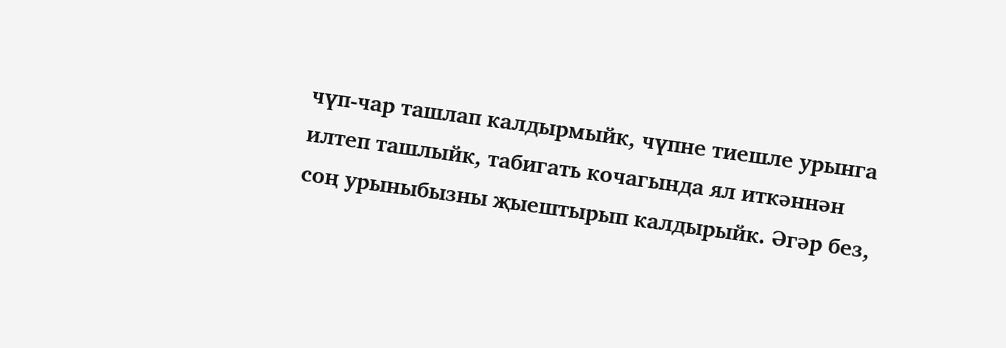чүп-чар ташлап калдырмыйк, чүпне тиешле урынга илтеп ташлыйк, табигать кочагында ял иткәннән соң урыныбызны җыештырып калдырыйк. Әгәр без,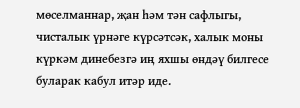мөселманнар, җан һәм тән сафлыгы, чисталык үрнәге күрсәтсәк, халык моны күркәм динебезгә иң яхшы өндәү билгесе буларак кабул итәр иде.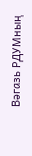Вәгазь РДУМның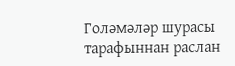Голәмәләр шурасы тарафыннан раслан